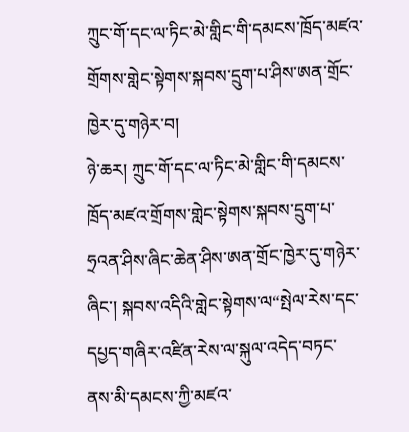ཀྲུང་གོ་དང་ལ་ཏིང་མེ་གླིང་གི་དམངས་ཁྲོད་མཛའ་གྲོགས་གླེང་སྟེགས་སྐབས་དྲུག་པ་ཤིས་ཨན་གྲོང་ཁྱེར་དུ་གཉེར་བ།
ཉེ་ཆར། ཀྲུང་གོ་དང་ལ་ཏིང་མེ་གླིང་གི་དམངས་ཁྲོད་མཛའ་གྲོགས་གླེང་སྟེགས་སྐབས་དྲུག་པ་ཧྲའན་ཤིས་ཞིང་ཆེན་ཤིས་ཨན་གྲོང་ཁྱེར་དུ་གཉེར་ཞིང་། སྐབས་འདིའི་གླེང་སྟེགས་ལ“སྤེལ་རེས་དང་དཔྱད་གཞིར་འཛིན་རེས་ལ་སྐུལ་འདེད་བཏང་ནས་མི་དམངས་ཀྱི་མཛའ་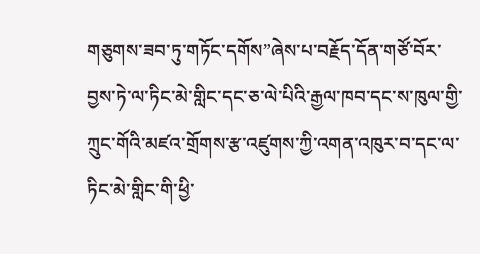གཅུགས་ཟབ་ཏུ་གཏོང་དགོས”ཞེས་པ་བརྗོད་དོན་གཙོ་བོར་བྱས་ཏེ་ལ་ཏིང་མེ་གླིང་དང་ཅ་ལེ་པིའི་རྒྱལ་ཁབ་དང་ས་ཁུལ་གྱི་ཀྲུང་གོའི་མཛའ་གྲོགས་རྩ་འཛུགས་ཀྱི་འགན་འཁུར་བ་དང་ལ་ཏིང་མེ་གླིང་གི་ཕྱི་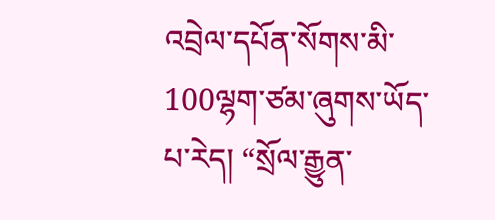འབྲེལ་དཔོན་སོགས་མི་100ལྷག་ཙམ་ཞུགས་ཡོད་པ་རེད། “སྲོལ་རྒྱུན་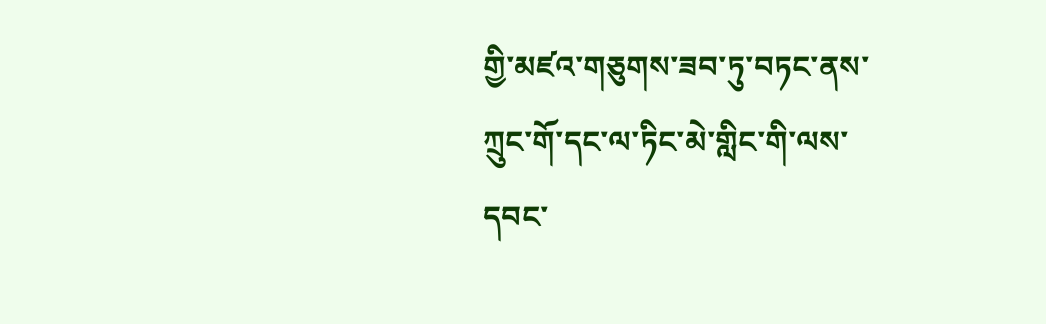གྱི་མཛའ་གཅུགས་ཟབ་ཏུ་བཏང་ནས་ཀྲུང་གོ་དང་ལ་ཏིང་མེ་གླིང་གི་ལས་དབང་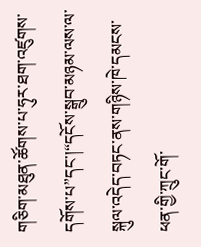གཅིག་མཐུན་ཚོགས་པ་ཧུར་ཐག་འཛུགས་དགོས་པ”དང་།“དངོས་སྒྲུབ་མཉམ་ལས་ལ་སྐུལ་འདེད་བཏང་ནས་གཉིས་ཁེ་དམངས་ཕན་གྱི་ཀྲུང་གོ་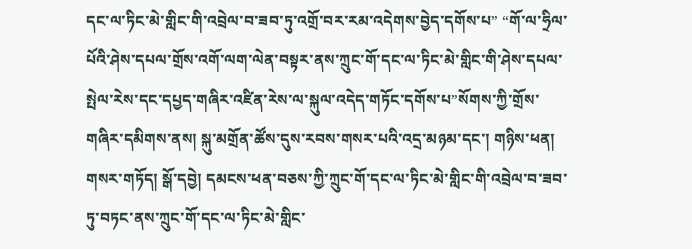དང་ལ་ཏིང་མེ་གླིང་གི་འབྲེལ་བ་ཟབ་ཏུ་འགྲོ་བར་རམ་འདེགས་བྱེད་དགོས་པ” “གོ་ལ་ཧྲིལ་པོའི་ཤེས་དཔལ་གྲོས་འགོ་ལག་ལེན་བསྟར་ནས་ཀྲུང་གོ་དང་ལ་ཏིང་མེ་གླིང་གི་ཤེས་དཔལ་སྤེལ་རེས་དང་དཔྱད་གཞིར་འཛིན་རེས་ལ་སྐུལ་འདེད་གཏོང་དགོས་པ”སོགས་ཀྱི་གྲོས་གཞིར་དམིགས་ནས། སྐུ་མགྲོན་ཚོས་དུས་རབས་གསར་པའི་འདྲ་མཉམ་དང་། གཉིས་ཕན། གསར་གཏོད། སྒོ་དབྱེ། དམངས་ཕན་བཅས་ཀྱི་ཀྲུང་གོ་དང་ལ་ཏིང་མེ་གླིང་གི་འབྲེལ་བ་ཟབ་ཏུ་བཏང་ནས་ཀྲུང་གོ་དང་ལ་ཏིང་མེ་གླིང་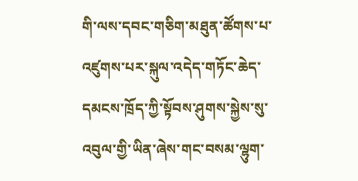གི་ལས་དབང་གཅིག་མཐུན་ཚོགས་པ་འཛུགས་པར་སྐུལ་འདེད་གཏོང་ཆེད་དམངས་ཁྲོད་ཀྱི་སྟོབས་ཤུགས་སྐྱེས་སུ་འབུལ་གྱི་ཡིན་ཞེས་གང་བསམ་ལྷུག་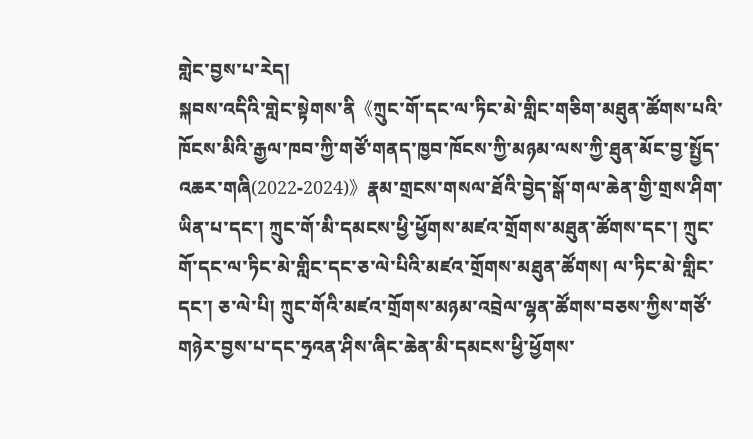གླེང་བྱས་པ་རེད།
སྐབས་འདིའི་གླེང་སྟེགས་ནི《ཀྲུང་གོ་དང་ལ་ཏིང་མེ་གླིང་གཅིག་མཐུན་ཚོགས་པའི་ཁོངས་མིའི་རྒྱལ་ཁབ་ཀྱི་གཙོ་གནད་ཁྱབ་ཁོངས་ཀྱི་མཉམ་ལས་ཀྱི་ཐུན་མོང་བྱ་སྤྱོད་འཆར་གཞི(2022-2024)》རྣམ་གྲངས་གསལ་ཐོའི་བྱེད་སྒོ་གལ་ཆེན་གྱི་གྲས་ཤིག་ཡིན་པ་དང་། ཀྲུང་གོ་མི་དམངས་ཕྱི་ཕྱོགས་མཛའ་གྲོགས་མཐུན་ཚོགས་དང་། ཀྲུང་གོ་དང་ལ་ཏིང་མེ་གླིང་དང་ཅ་ལེ་པིའི་མཛའ་གྲོགས་མཐུན་ཚོགས། ལ་ཏིང་མེ་གླིང་དང་། ཅ་ལེ་པི། ཀྲུང་གོའི་མཛའ་གྲོགས་མཉམ་འབྲེལ་ལྷན་ཚོགས་བཅས་ཀྱིས་གཙོ་གཉེར་བྱས་པ་དང་ཧྲའན་ཤིས་ཞིང་ཆེན་མི་དམངས་ཕྱི་ཕྱོགས་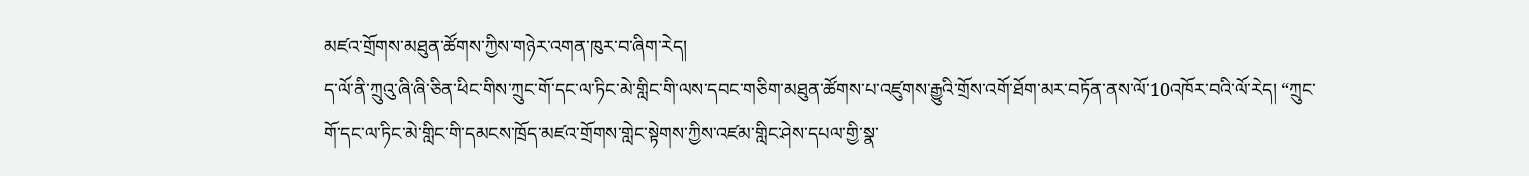མཛའ་གྲོགས་མཐུན་ཚོགས་ཀྱིས་གཉེར་འགན་ཁུར་བ་ཞིག་རེད།
ད་ལོ་ནི་ཀྲུའུ་ཞི་ཞི་ཅིན་ཕིང་གིས་ཀྲུང་གོ་དང་ལ་ཏིང་མེ་གླིང་གི་ལས་དབང་གཅིག་མཐུན་ཚོགས་པ་འཛུགས་རྒྱུའི་གྲོས་འགོ་ཐོག་མར་བཏོན་ནས་ལོ་10འཁོར་བའི་ལོ་རེད། “ཀྲུང་གོ་དང་ལ་ཏིང་མེ་གླིང་གི་དམངས་ཁྲོད་མཛའ་གྲོགས་གླེང་སྟེགས་ཀྱིས་འཛམ་གླིང་ཤེས་དཔལ་གྱི་སྣ་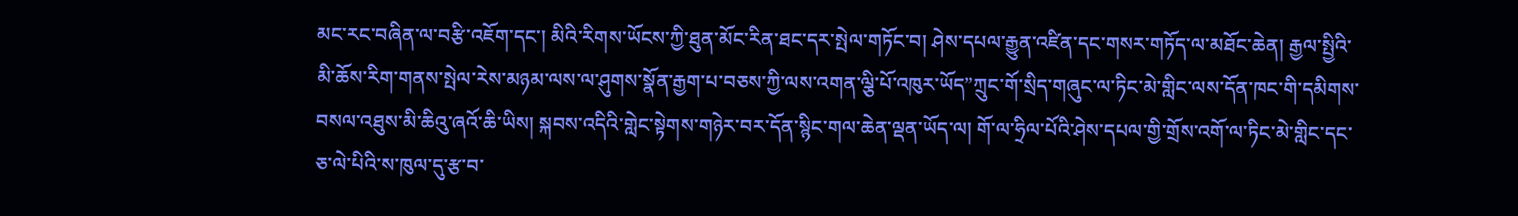མང་རང་བཞིན་ལ་བརྩི་འཇོག་དང་། མིའི་རིགས་ཡོངས་ཀྱི་ཐུན་མོང་རིན་ཐང་དར་སྤེལ་གཏོང་བ། ཤེས་དཔལ་རྒྱུན་འཛིན་དང་གསར་གཏོད་ལ་མཐོང་ཆེན། རྒྱལ་སྤྱིའི་མི་ཆོས་རིག་གནས་སྤེལ་རེས་མཉམ་ལས་ལ་ཤུགས་སྣོན་རྒྱག་པ་བཅས་ཀྱི་ལས་འགན་ལྕི་པོ་འཁུར་ཡོད”ཀྲུང་གོ་སྲིད་གཞུང་ལ་ཏིང་མེ་གླིང་ལས་དོན་ཁང་གི་དམིགས་བསལ་འཐུས་མི་ཆིའུ་ཞའོ་ཆི་ཡིས། སྐབས་འདིའི་གླེང་སྟེགས་གཉེར་བར་དོན་སྙིང་གལ་ཆེན་ལྡན་ཡོད་ལ། གོ་ལ་ཧྲིལ་པོའི་ཤེས་དཔལ་གྱི་གྲོས་འགོ་ལ་ཏིང་མེ་གླིང་དང་ཅ་ལེ་པིའི་ས་ཁུལ་དུ་རྩ་བ་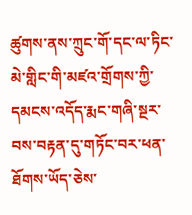ཚུགས་ནས་ཀྲུང་གོ་དང་ལ་ཏིང་མེ་གླིང་གི་མཛའ་གྲོགས་ཀྱི་དམངས་འདོད་རྨང་གཞི་སྔར་བས་བརྟན་དུ་གཏོང་བར་ཕན་ཐོགས་ཡོད་ཅེས་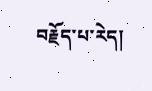བརྗོད་པ་རེད།